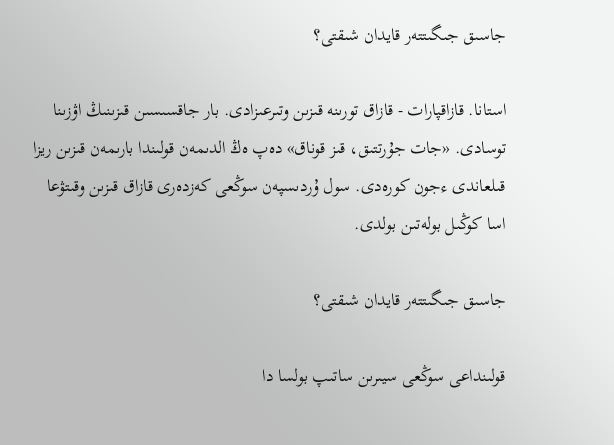جاسىق جىگىتتەر قايدان شىقتى؟

استانا. قازاقپارات - قازاق تورىنە قىزىن وتىرعىزادى. بار جاقسىسىن قىزىنىڭ اۋزىنا توسادى. «جات جۇرتتىق، قىز قوناق» دەپ ەڭ الدىمەن قولىندا بارىمەن قىزىن ريزا قىلعاندى ءجون كورەدى. سول ۇردىسپەن سوڭعى كەزدەرى قازاق قىزىن وقىتۋعا اسا كوڭىل بولەتىن بولدى.

جاسىق جىگىتتەر قايدان شىقتى؟

قولىنداعى سوڭعى سيىرىن ساتىپ بولسا دا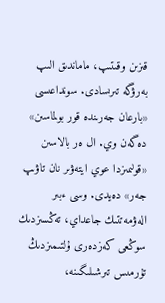قىزىن وقىتىپ، ماماندىق الىپ بەرۋگە تىرىسادى. سونداعىسى «بارعان جەرىندە قور بولماسىن» دەگەن وي. ال ەر بالاسىن «قولىمىزدا عوي ايتەۋىر نان تاۋىپ جەر» دەيدى. وسى ءبىر الەۋمەتتىك جاعداي، تەڭسىزدىك سوڭعى كەزدەرى ۇلتىمىزدىڭ تۇرمىس تىرشىلىگىنە،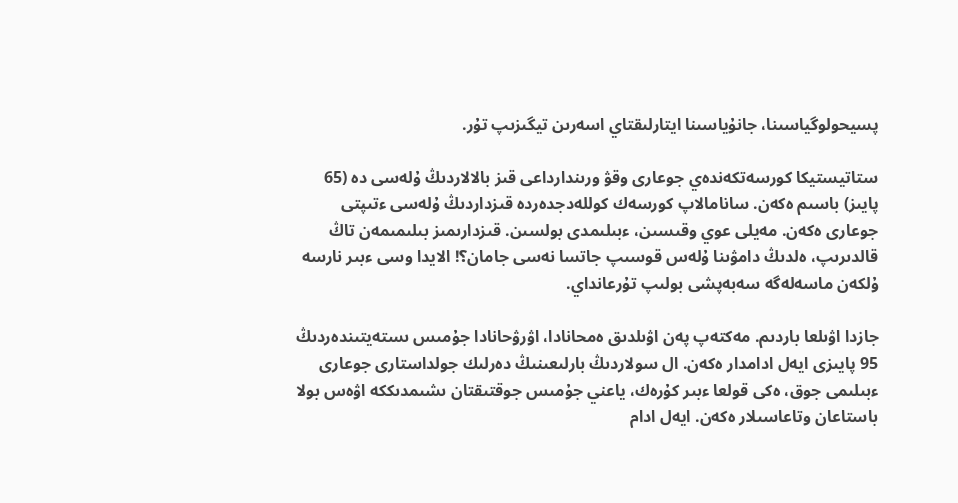پسيحولوگياسىنا، جانۇياسىنا ايتارلىقتاي اسەرىن تيگىزىپ تۇر.

ستاتيستيكا كورسەتكەندەي جوعارى وقۋ ورىندارداعى قىز بالالاردىڭ ۇلەسى دە (65 پايىز) باسىم ەكەن. سانامالاپ كورسەك كوللەدجدەردە قىزداردىڭ ۇلەسى ءتىپتى جوعارى ەكەن. مەيلى عوي وقىسىن، ءبىلىمدى بولسىن. قىزدارىمىز بىلىمىمەن تاڭ قالدىرىپ، ەلدىڭ دامۋىنا ۇلەس قوسىپ جاتسا نەسى جامان؟! الايدا وسى ءبىر نارسە ۇلكەن ماسەلەگە سەبەپشى بولىپ تۇرعانداي.

جازدا اۋىلعا باردىم. مەكتەپ پەن اۋىلدىق ەمحانادا، اۋرۋحانادا جۇمىس ىستەيتىندەردىڭ 95 پايىزى ايەل ادامدار ەكەن. ال سولاردىڭ بارلىعىنىڭ دەرلىك جولداستارى جوعارى ءبىلىمى جوق، ەكى قولعا ءبىر كۇرەك، ياعني جۇمىس جوقتىقتان ىشىمدىككە اۋەس بولا باستاعان وتاعاسىلار ەكەن. ايەل ادام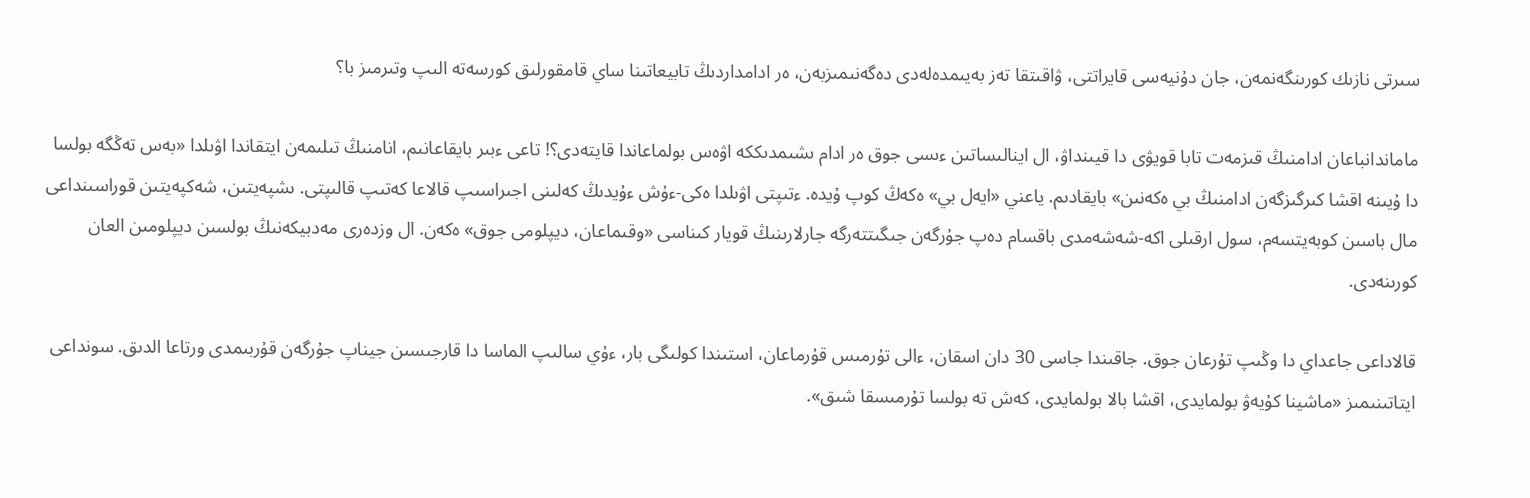سىرتى نازىك كورىنگەنمەن، جان دۇنيەسى قايراتتى، ۋاقىتقا تەز بەيىمدەلەدى دەگەنىمىزبەن، ەر ادامداردىڭ تابيعاتىنا ساي قامقورلىق كورسەتە الىپ وتىرمىز با؟

ماماندانباعان ادامنىڭ قىزمەت تابا قويۋى دا قيىنداۋ، ال اينالىساتىن ءىسى جوق ەر ادام ىشىمدىككە اۋەس بولماعاندا قايتەدى؟! تاعى ءبىر بايقاعانىم، انامنىڭ تىلىمەن ايتقاندا اۋىلدا «بەس تەڭگە بولسا دا ۇيىنە اقشا كىرگىزگەن ادامنىڭ بي ەكەنىن» بايقادىم. ياعني «ايەل بي» ەكەڭ كوپ ۇيدە. ءتىپتى اۋىلدا ەكى-ءۇش ءۇيدىڭ كەلىنى اجىراسىپ قالاعا كەتىپ قالىپتى. ىشپەيتىن، شەكپەيتىن قوراسىنداعى مال باسىن كوبەيتسەم، سول ارقىلى اكە-شەشەمدى باقسام دەپ جۇرگەن جىگىتتەرگە جارلارىنىڭ قويار كىناسى «وقىماعان، ديپلومى جوق» ەكەن. ال وزدەرى مەدبيكەنىڭ بولسىن ديپلومىن العان كورىنەدى.

قالاداعى جاعداي دا وڭىپ تۇرعان جوق. جاقىندا جاسى 30 دان اسقان، ءالى تۇرمىس قۇرماعان، استىندا كولىگى بار، ءۇي سالىپ الماسا دا قارجىسىن جيناپ جۇرگەن قۇربىمدى ورتاعا الدىق. سونداعى ايتاتىنىمىز «ماشينا كۇيەۋ بولمايدى، اقشا بالا بولمايدى، كەش تە بولسا تۇرمىسقا شىق».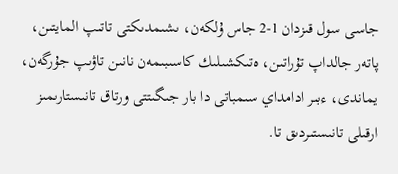جاسى سول قىزدان 1-2 جاس ۇلكەن، ىشىمدىكتى تاتىپ المايتىن، پاتەر جالداپ تۇراتىن، ەتىكشىلىك كاسىبىمەن نانىن تاۋىپ جۇرگەن، يماندى، ءبىر ادامداي سىمباتى دا بار جىگىتتى ورتاق تانىستارىمىز ارقىلى تانىستىردىق تا.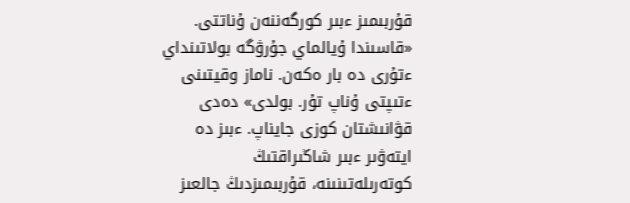قۇربىمىز ءبىر كورگەننەن ۇناتتى. «قاسىندا ۇيالماي جۇرۋگە بولاتىنداي ءتۇرى دە بار ەكەن. ناماز وقيتىنى ءتىپتى ۇناپ تۇر. بولدى» دەدى قۋانىشتان كوزى جايناپ. ءبىز دە ايتەۋىر ءبىر شاڭىراقتىڭ كوتەرىلەتىنىنە، قۇربىمىزدىڭ جالعىز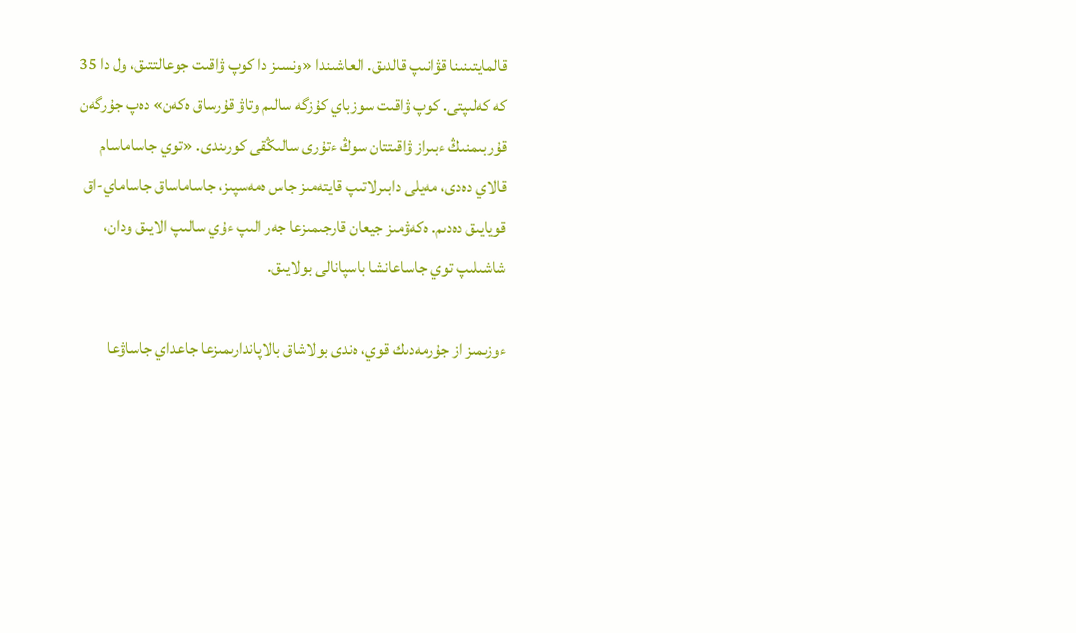قالمايتىنىنا قۋانىپ قالدىق. العاشىندا «ونسىز دا كوپ ۋاقىت جوعالتتىق، ول دا 35 كە كەلىپتى. كوپ ۋاقىت سوزباي كۇزگە سالىم وتاۋ قۇرساق ەكەن» دەپ جۇرگەن قۇربىمنىڭ ءبىراز ۋاقىتتان سوڭ ءتۇرى سالىڭقى كورىندى. «توي جاساماسام قالاي دەدى، مەيلى دابىرلاتىپ قايتەمىز جاس ەمەسپىز، جاساماساق جاساماي-اق قويايىق دەدىم. ەكەۋمىز جيعان قارجىمىزعا جەر الىپ ءۇي سالىپ الايىق ودان، شاشىلىپ توي جاساعانشا باسپانالى بولايىق.

ءوزىمىز از جۇرمەدىك قوي، ەندى بولاشاق بالاپاندارىمىزعا جاعداي جاساۋعا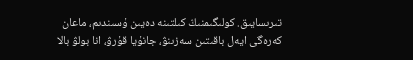تىرىسايىق. كولىگىمنىڭ كىلتىنە دەيىن ۇسىندىم، ماعان كەرەگى ايەل باقىتىن سەزىنۋ، جانۇيا قۇرۋ، انا بولۋ بالا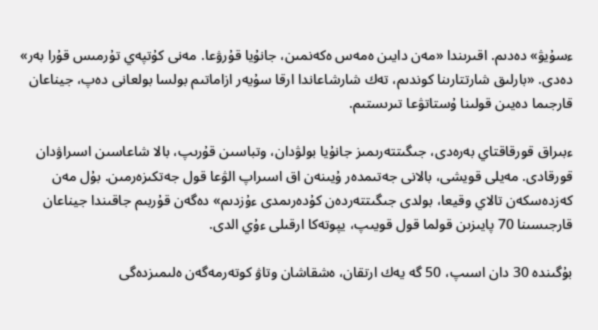ءسۇيۋ» دەدىم. اقىرىندا «مەن دايىن ەمەس ەكەنمىن، جانۇيا قۇرۋعا. مەنى كۇتپەي تۇرمىس قۇرا بەر» دەدى. «بارلىق شارتتارىنا كوندىم، تەك شارشاعاندا ارقا سۇيەر ازاماتىم بولسا بولعانى دەپ، جيناعان قارجىما دەيىن قولىنا ۇستاتۋعا تىرىستىم.

ءبىراق قورقاقتاي بەرەدى، جىگىتتەرىمىز جانۇيا بولۋدان، وتباسىن قۇرىپ، بالا شاعاسىن اسىراۋدان قورقادى. مەيلى قويشى، بالانى جەتىمدەر ۇيىنەن اق اسىراپ الۋعا قول جەتكىزەرمىن. بۇل مەن كەزدەسكەن تالاي وقيعا، بولدى جىگىتتەردەن كۇدەرىمدى ءۇزدىم» دەگەن قۇربىم جاقىندا جيناعان قارجىسىنا 70 پايىزىن قولما قول قويىپ، يپوتەكا ارقىلى ءۇي الدى.

بۇگىندە 30 دان اسىپ، 50 گە يەك ارتقان، ەشقاشان وتاۋ كوتەرمەگەن ەلىمىزدەگى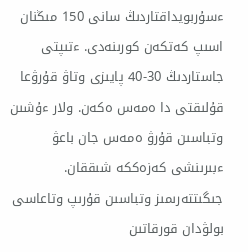ءسۇربويداقتاردىڭ سانى 150 مىڭنان اسىپ كەتكەن كورىنەدى. ءتىپتى جاستاردىڭ 30-40 پايىزى وتاۋ قۇرۋعا قۇلىقتى دا ەمەس ەكەن. ولار ءۇشىن وتباسىن قۇرۋ ەمەس جان باعۋ ءبىرىنشى كەزەككە شىققان. جىگىتتەرىمىز وتباسىن قۇرىپ وتاعاسى بولۋدان قورقاتىن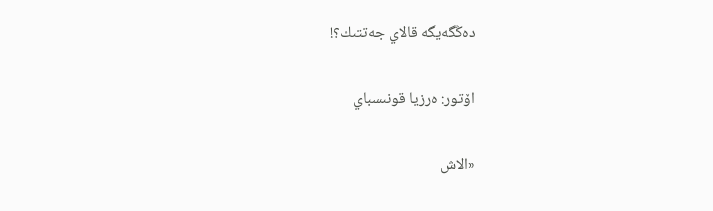دەڭگەيگە قالاي جەتتىك؟!

اۆتور: ەرزيا قونىسباي

«الاش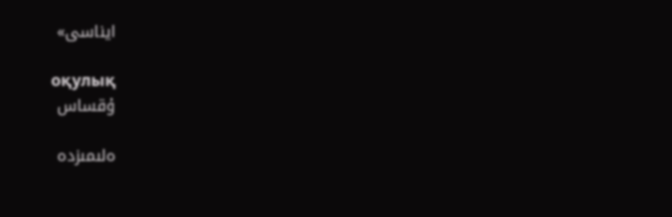ايناسى»

оқулық
ۇقساس

ەلىمىزدە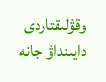وقۋلىقتاردى دايىنداۋ جانە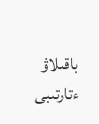باقىلاۋ ءتارتىبى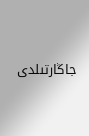جاڭارتىلدى